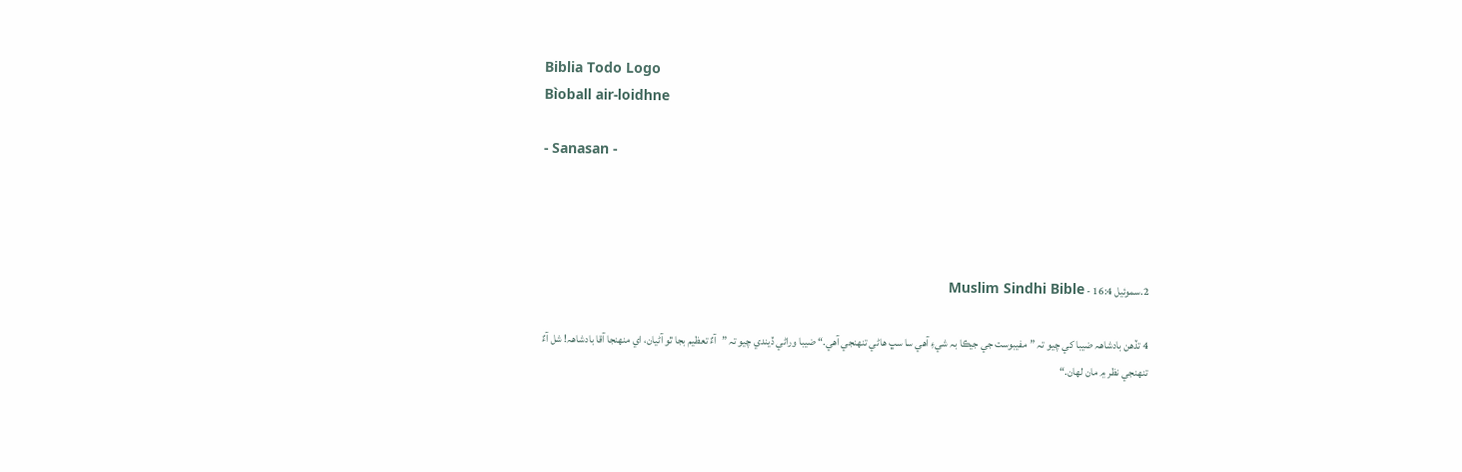Biblia Todo Logo
Bìoball air-loidhne

- Sanasan -




2.سموئيل 16:4 - Muslim Sindhi Bible

4 تڏهن بادشاهہ ضيبا کي چيو تہ ”مفيبوست جي جيڪا بہ شيءِ آهي سا سڀ هاڻي تنهنجي آهي.“ ضيبا وراڻي ڏيندي چيو تہ ”آءٌ تعظيم بجا ٿو آڻيان، اي منهنجا آقا بادشاهہ! شل آءٌ تنهنجي نظر ۾ مان لهان.“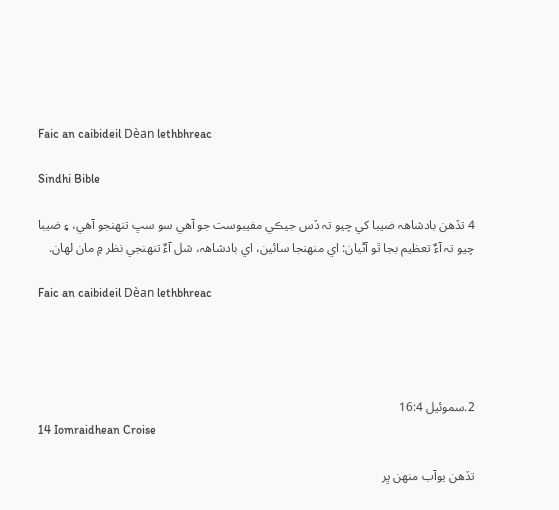Faic an caibideil Dèan lethbhreac

Sindhi Bible

4 تڏهن بادشاهہ ضيبا کي چيو تہ ڏس جيڪي مفيبوست جو آهي سو سڀ تنهنجو آهي، ۽ ضيبا چيو تہ آءٌ تعظيم بجا ٿو آڻيان: اي منهنجا سائين، اي بادشاهہ، شل آءٌ تنهنجي نظر ۾ مان لهان.

Faic an caibideil Dèan lethbhreac




2.سموئيل 16:4
14 Iomraidhean Croise

تڏهن يوآب منهن ڀر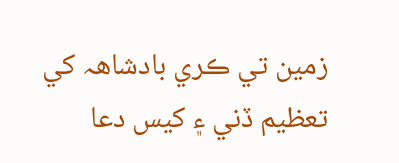زمين تي ڪري بادشاهہ کي تعظيم ڏني ۽ کيس دعا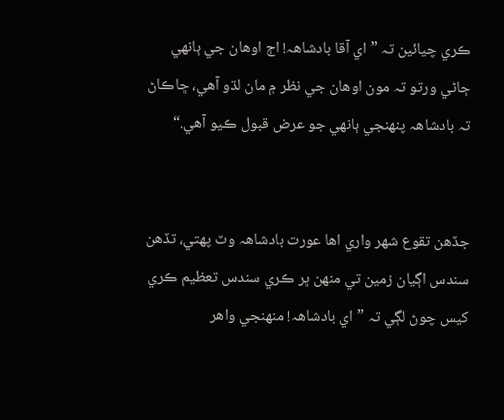ڪري چيائين تہ ”اي آقا بادشاهہ! اڄ اوهان جي ٻانهي ڄاڻي ورتو تہ مون اوهان جي نظر ۾ مان لڌو آهي، ڇاڪاڻ تہ بادشاهہ پنهنجي ٻانهي جو عرض قبول ڪيو آهي.“


جڏهن تقوع شهر واري اها عورت بادشاهہ وٽ پهتي، تڏهن سندس اڳيان زمين تي منهن ڀر ڪري سندس تعظيم ڪري کيس چوڻ لڳي تہ ”اي بادشاهہ! منهنجي واهر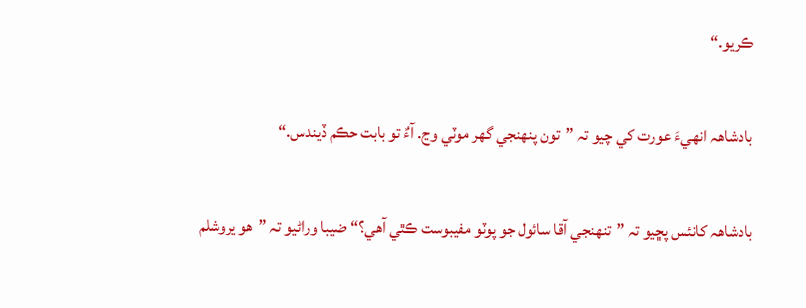ڪريو.“


بادشاهہ انهيءَ عورت کي چيو تہ ”تون پنهنجي گھر موٽي وڃ. آءٌ تو بابت حڪم ڏيندس.“


بادشاهہ کانئس پڇيو تہ ”تنهنجي آقا سائول جو پوٽو مفيبوست ڪٿي آهي؟“ ضيبا وراڻيو تہ ”هو يروشلم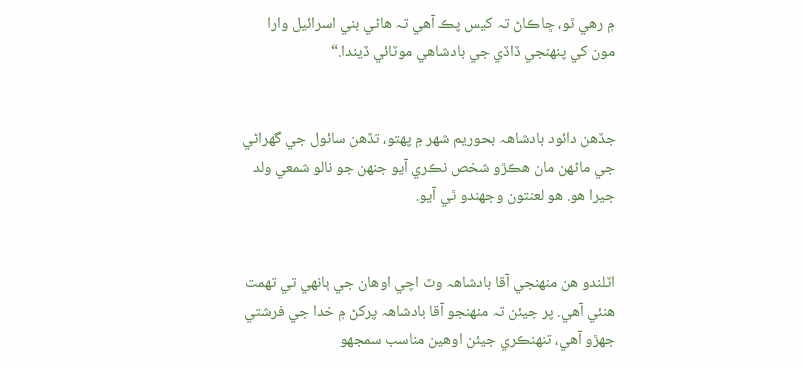۾ رهي ٿو، ڇاڪاڻ تہ کيس پڪ آهي تہ هاڻي بني اسرائيل وارا مون کي پنهنجي ڏاڏي جي بادشاهي موٽائي ڏيندا.“


جڏهن دائود بادشاهہ بحوريم شهر ۾ پهتو، تڏهن سائول جي گھراڻي جي ماڻهن مان هڪڙو شخص نڪري آيو جنهن جو نالو شمعي ولد جيرا هو. هو لعنتون وجھندو ٿي آيو.


اٽلندو هن منهنجي آقا بادشاهہ وٽ اچي اوهان جي ٻانهي تي تهمت هنئي آهي. پر جيئن تہ منهنجو آقا بادشاهہ پرکڻ ۾ خدا جي فرشتي جهڙو آهي، تنهنڪري جيئن اوهين مناسب سمجھو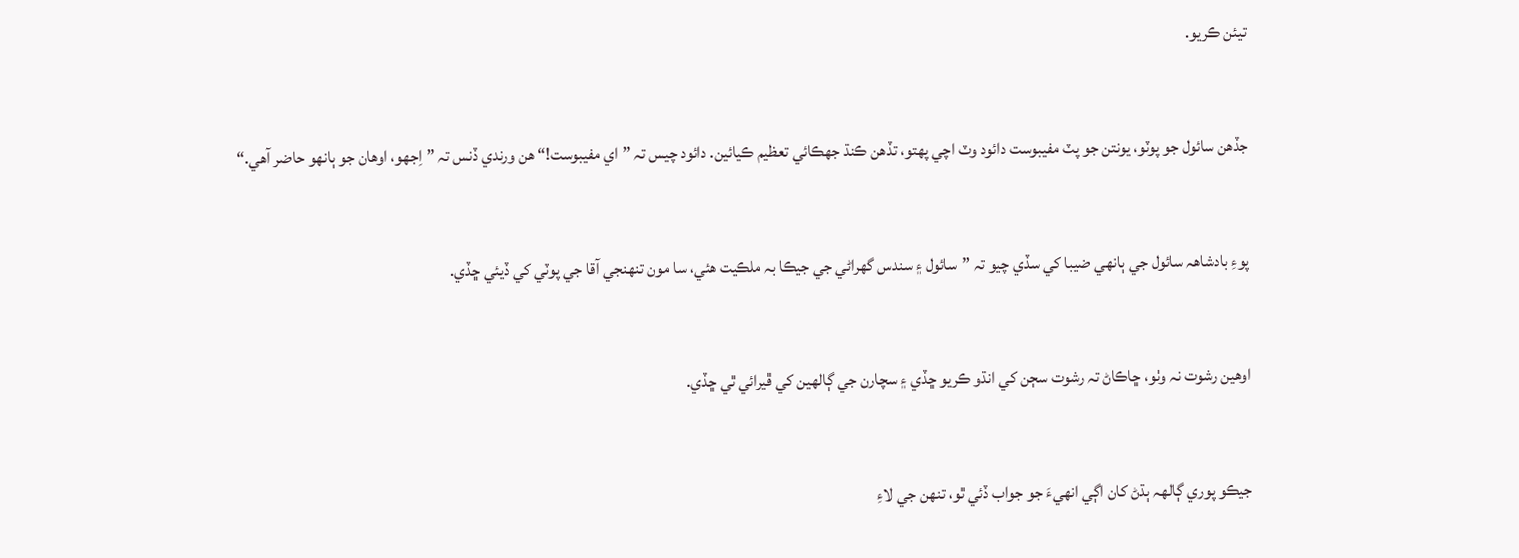تيئن ڪريو.


جڏهن سائول جو پوٽو، يونتن جو پٽ مفيبوست دائود وٽ اچي پهتو، تڏهن ڪنڌ جھڪائي تعظيم ڪيائين. دائود چيس تہ ”اي مفيبوست!“ هن ورندي ڏنس تہ ”اِجھو، اوهان جو ٻانهو حاضر آهي.“


پوءِ بادشاهہ سائول جي ٻانهي ضيبا کي سڏي چيو تہ ”سائول ۽ سندس گھراڻي جي جيڪا بہ ملڪيت هئي، سا مون تنهنجي آقا جي پوٽي کي ڏيئي ڇڏي.


اوهين رشوت نہ وٺو، ڇاڪاڻ تہ رشوت سڄن کي انڌو ڪريو ڇڏي ۽ سچارن جي ڳالهين کي ڦيرائي ٿي ڇڏي.


جيڪو پوري ڳالهہ ٻڌڻ کان اڳي انهيءَ جو جواب ڏئي ٿو، تنهن جي لاءِ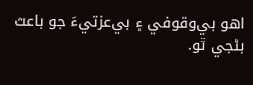اهو بي‌وقوفي ۽ بي‌عزتيءَ جو باعث بڻجي ٿو.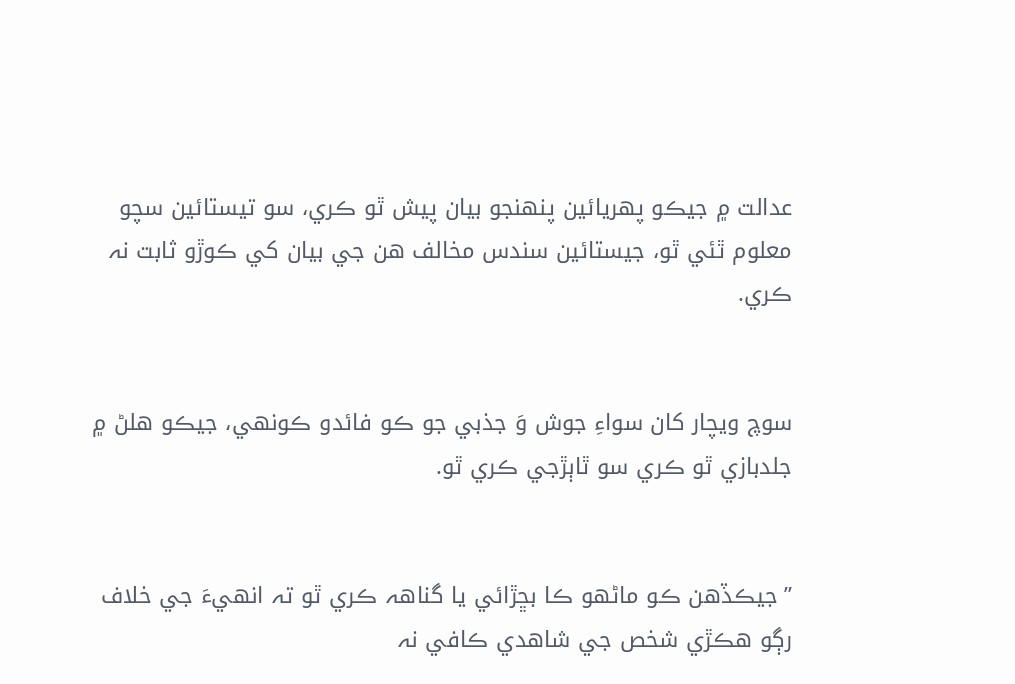عدالت ۾ جيڪو پهريائين پنهنجو بيان پيش ٿو ڪري، سو تيستائين سچو معلوم ٿئي ٿو، جيستائين سندس مخالف هن جي بيان کي ڪوڙو ثابت نہ ڪري.


سوچ ويچار کان سواءِ جوش وَ جذبي جو ڪو فائدو ڪونهي، جيڪو هلڻ ۾ جلدبازي ٿو ڪري سو ٿاٻڙجي ڪري ٿو.


”جيڪڏهن ڪو ماڻهو ڪا بڇڙائي يا گناهہ ڪري ٿو تہ انهيءَ جي خلاف رڳو هڪڙي شخص جي شاهدي ڪافي نہ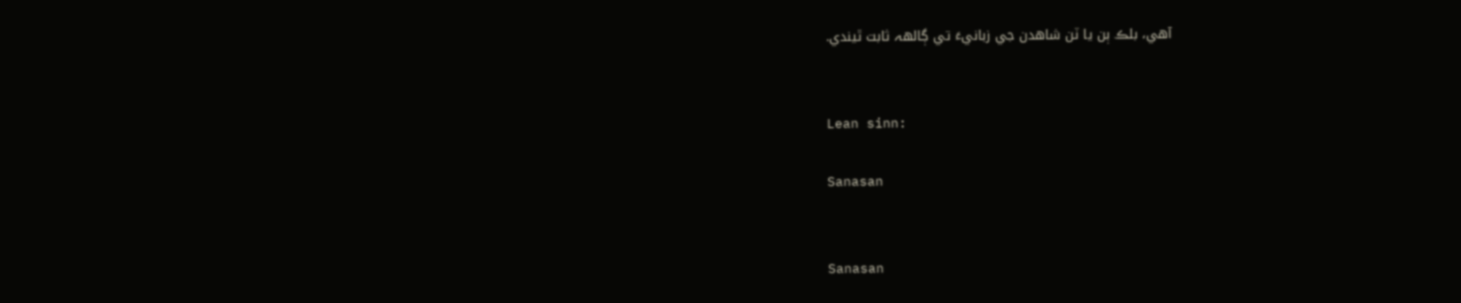آهي، بلڪ ٻن يا ٽن شاهدن جي زبانيءَ تي ڳالهہ ثابت ٿيندي.


Lean sinn:

Sanasan


Sanasan